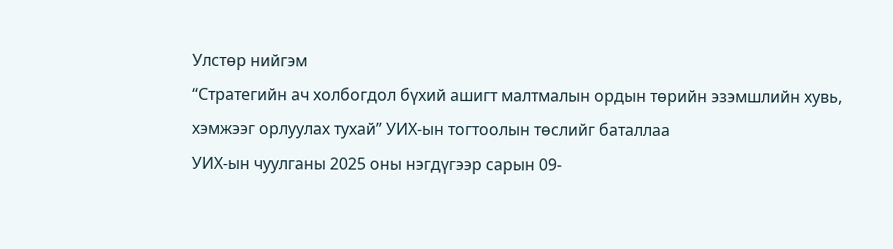Улстөр нийгэм
“Стратегийн ач холбогдол бүхий ашигт малтмалын ордын төрийн эзэмшлийн хувь, хэмжээг орлуулах тухай” УИХ-ын тогтоолын төслийг баталлаа
УИХ-ын чуулганы 2025 оны нэгдүгээр сарын 09-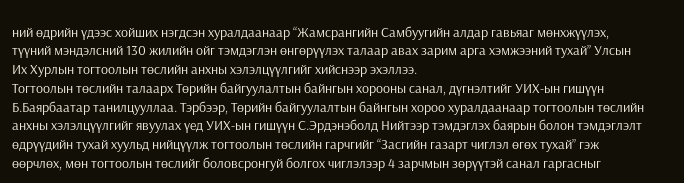ний өдрийн үдээс хойших нэгдсэн хуралдаанаар “Жамсрангийн Самбуугийн алдар гавьяаг мөнхжүүлэх, түүний мэндэлсний 130 жилийн ойг тэмдэглэн өнгөрүүлэх талаар авах зарим арга хэмжээний тухай” Улсын Их Хурлын тогтоолын төслийн анхны хэлэлцүүлгийг хийснээр эхэллээ.
Тогтоолын төслийн талаарх Төрийн байгуулалтын байнгын хорооны санал, дүгнэлтийг УИХ-ын гишүүн Б.Баярбаатар танилцууллаа. Тэрбээр, Төрийн байгуулалтын байнгын хороо хуралдаанаар тогтоолын төслийн анхны хэлэлцүүлгийг явуулах үед УИХ-ын гишүүн С.Эрдэнэболд Нийтээр тэмдэглэх баярын болон тэмдэглэлт өдрүүдийн тухай хуульд нийцүүлж тогтоолын төслийн гарчгийг “Засгийн газарт чиглэл өгөх тухай” гэж өөрчлөх, мөн тогтоолын төслийг боловсронгуй болгох чиглэлээр 4 зарчмын зөрүүтэй санал гаргасныг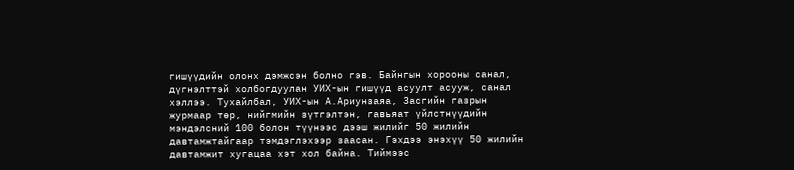гишүүдийн олонх дэмжсэн болно гэв. Байнгын хорооны санал, дүгнэлттэй холбогдуулан УИХ-ын гишүүд асуулт асууж, санал хэллээ. Тухайлбал, УИХ-ын А.Ариунзаяа, Засгийн газрын журмаар төр, нийгмийн зүтгэлтэн, гавьяат үйлстнүүдийн мэндэлсний 100 болон түүнээс дээш жилийг 50 жилийн давтамжтайгаар тэмдэглэхээр заасан. Гэхдээ энэхүү 50 жилийн давтамжит хугацаа хэт хол байна. Тиймээс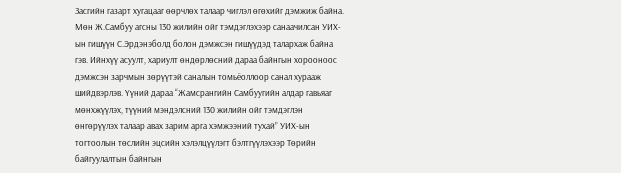Засгийн газарт хугацааг өөрчлөх талаар чиглэл өгөхийг дэмжиж байна. Мөн Ж.Самбуу агсны 130 жилийн ойг тэмдэглэхээр санаачилсан УИХ-ын гишүүн С.Эрдэнэболд болон дэмжсэн гишүүдэд талархаж байна гэв. Ийнхүү асуулт, хариулт өндөрлөсний дараа байнгын хорооноос дэмжсэн зарчмын зөрүүтэй саналын томьёоллоор санал хурааж шийдвэрлэв. Үүний дараа “Жамсрангийн Самбуугийн алдар гавьяаг мөнхжүүлэх, түүний мэндэлсний 130 жилийн ойг тэмдэглэн өнгөрүүлэх талаар авах зарим арга хэмжээний тухай” УИХ-ын тогтоолын төслийн эцсийн хэлэлцүүлэгт бэлтгүүлэхээр Төрийн байгуулалтын байнгын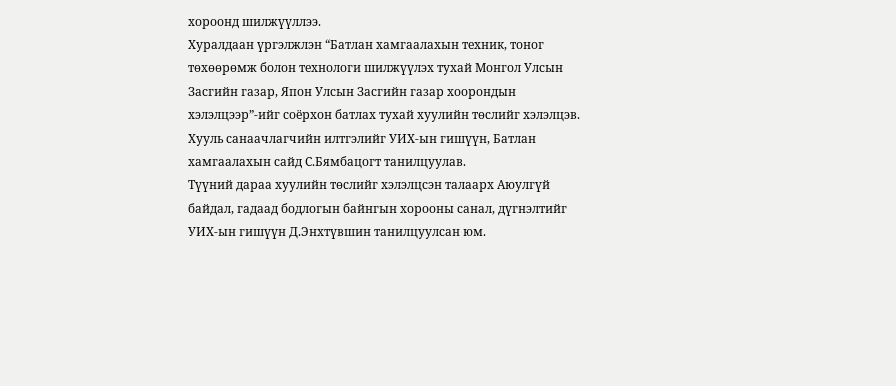хороонд шилжүүллээ.
Хуралдаан үргэлжлэн “Батлан хамгаалахын техник, тоног төхөөрөмж болон технологи шилжүүлэх тухай Монгол Улсын Засгийн газар, Япон Улсын Засгийн газар хоорондын хэлэлцээр”-ийг соёрхон батлах тухай хуулийн төслийг хэлэлцэв. Хууль санаачлагчийн илтгэлийг УИХ-ын гишүүн, Батлан хамгаалахын сайд С.Бямбацогт танилцуулав.
Түүний дараа хуулийн төслийг хэлэлцсэн талаарх Аюулгүй байдал, гадаад бодлогын байнгын хорооны санал, дүгнэлтийг УИХ-ын гишүүн Д.Энхтүвшин танилцуулсан юм.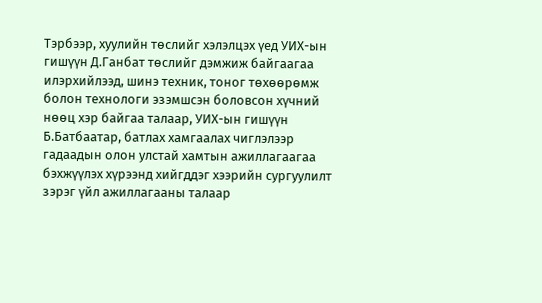Тэрбээр, хуулийн төслийг хэлэлцэх үед УИХ-ын гишүүн Д.Ганбат төслийг дэмжиж байгаагаа илэрхийлээд, шинэ техник, тоног төхөөрөмж болон технологи эзэмшсэн боловсон хүчний нөөц хэр байгаа талаар, УИХ-ын гишүүн Б.Батбаатар, батлах хамгаалах чиглэлээр гадаадын олон улстай хамтын ажиллагаагаа бэхжүүлэх хүрээнд хийгддэг хээрийн сургуулилт зэрэг үйл ажиллагааны талаар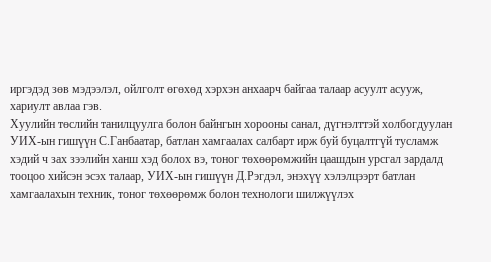иргэдэд зөв мэдээлэл, ойлголт өгөхөд хэрхэн анхаарч байгаа талаар асуулт асууж, хариулт авлаа гэв.
Хуулийн төслийн танилцуулга болон байнгын хорооны санал, дүгнэлттэй холбогдуулан УИХ-ын гишүүн С.Ганбаатар, батлан хамгаалах салбарт ирж буй буцалтгүй тусламж хэдий ч зах зээлийн ханш хэд болох вэ, тоног төхөөрөмжийн цаашдын урсгал зардалд тооцоо хийсэн эсэх талаар, УИХ-ын гишүүн Д.Рэгдэл, энэхүү хэлэлцээрт батлан хамгаалахын техник, тоног төхөөрөмж болон технологи шилжүүлэх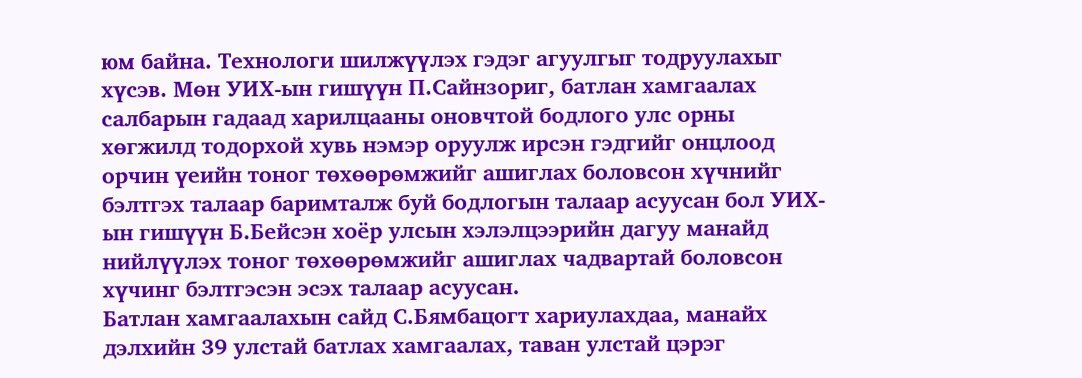юм байна. Технологи шилжүүлэх гэдэг агуулгыг тодруулахыг хүсэв. Мөн УИХ-ын гишүүн П.Сайнзориг, батлан хамгаалах салбарын гадаад харилцааны оновчтой бодлого улс орны хөгжилд тодорхой хувь нэмэр оруулж ирсэн гэдгийг онцлоод орчин үеийн тоног төхөөрөмжийг ашиглах боловсон хүчнийг бэлтгэх талаар баримталж буй бодлогын талаар асуусан бол УИХ-ын гишүүн Б.Бейсэн хоёр улсын хэлэлцээрийн дагуу манайд нийлүүлэх тоног төхөөрөмжийг ашиглах чадвартай боловсон хүчинг бэлтгэсэн эсэх талаар асуусан.
Батлан хамгаалахын сайд С.Бямбацогт хариулахдаа, манайх дэлхийн 39 улстай батлах хамгаалах, таван улстай цэрэг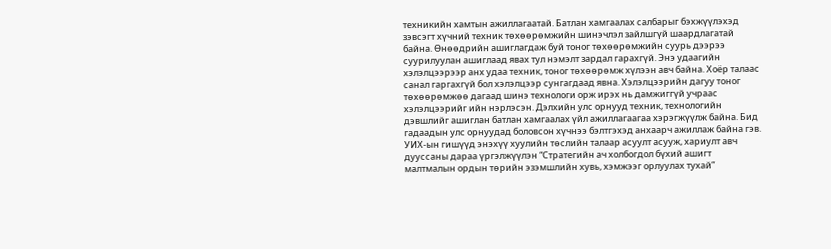техникийн хамтын ажиллагаатай. Батлан хамгаалах салбарыг бэхжүүлэхэд зэвсэгт хүчний техник төхөөрөмжийн шинэчлэл зайлшгүй шаардлагатай байна. Өнөөдрийн ашиглагдаж буй тоног төхөөрөмжийн суурь дээрээ суурилуулан ашиглаад явах тул нэмэлт зардал гарахгүй. Энэ удаагийн хэлэлцээрээр анх удаа техник, тоног төхөөрөмж хүлээн авч байна. Хоёр талаас санал гаргахгүй бол хэлэлцээр сунгагдаад явна. Хэлэлцээрийн дагуу тоног төхөөрөмжөө дагаад шинэ технологи орж ирэх нь дамжиггүй учраас хэлэлцээрийг ийн нэрлэсэн. Дэлхийн улс орнууд техник, технологийн дэвшлийг ашиглан батлан хамгаалах үйл ажиллагаагаа хэрэгжүүлж байна. Бид гадаадын улс орнуудад боловсон хүчнээ бэлтгэхэд анхаарч ажиллаж байна гэв. УИХ-ын гишүүд энэхүү хуулийн төслийн талаар асуулт асууж, хариулт авч дууссаны дараа үргэлжүүлэн “Стратегийн ач холбогдол бүхий ашигт малтмалын ордын төрийн эзэмшлийн хувь, хэмжээг орлуулах тухай”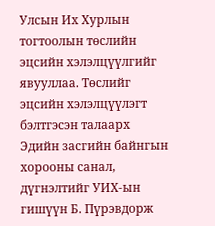Улсын Их Хурлын тогтоолын төслийн эцсийн хэлэлцүүлгийг явууллаа. Төслийг эцсийн хэлэлцүүлэгт бэлтгэсэн талаарх Эдийн засгийн байнгын хорооны санал, дүгнэлтийг УИХ-ын гишүүн Б. Пүрэвдорж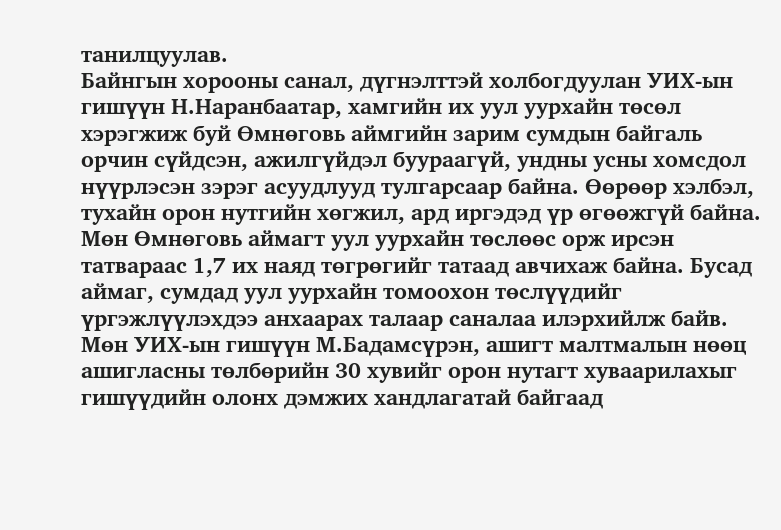танилцуулав.
Байнгын хорооны санал, дүгнэлттэй холбогдуулан УИХ-ын гишүүн Н.Наранбаатар, хамгийн их уул уурхайн төсөл хэрэгжиж буй Өмнөговь аймгийн зарим сумдын байгаль орчин сүйдсэн, ажилгүйдэл буураагүй, ундны усны хомсдол нүүрлэсэн зэрэг асуудлууд тулгарсаар байна. Өөрөөр хэлбэл, тухайн орон нутгийн хөгжил, ард иргэдэд үр өгөөжгүй байна. Мөн Өмнөговь аймагт уул уурхайн төслөөс орж ирсэн татвараас 1,7 их наяд төгрөгийг татаад авчихаж байна. Бусад аймаг, сумдад уул уурхайн томоохон төслүүдийг үргэжлүүлэхдээ анхаарах талаар саналаа илэрхийлж байв. Мөн УИХ-ын гишүүн М.Бадамсүрэн, ашигт малтмалын нөөц ашигласны төлбөрийн 30 хувийг орон нутагт хуваарилахыг гишүүдийн олонх дэмжих хандлагатай байгаад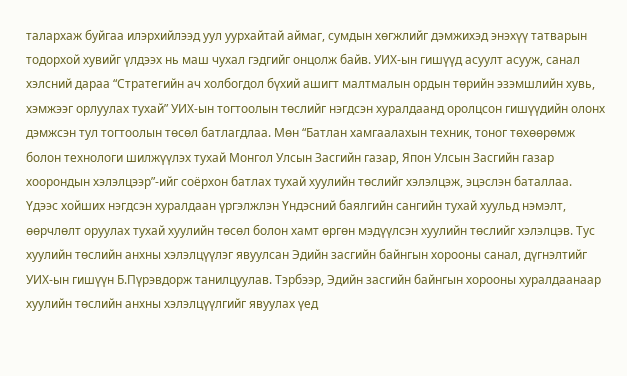талархаж буйгаа илэрхийлээд уул уурхайтай аймаг, сумдын хөгжлийг дэмжихэд энэхүү татварын тодорхой хувийг үлдээх нь маш чухал гэдгийг онцолж байв. УИХ-ын гишүүд асуулт асууж, санал хэлсний дараа “Стратегийн ач холбогдол бүхий ашигт малтмалын ордын төрийн эзэмшлийн хувь, хэмжээг орлуулах тухай” УИХ-ын тогтоолын төслийг нэгдсэн хуралдаанд оролцсон гишүүдийн олонх дэмжсэн тул тогтоолын төсөл батлагдлаа. Мөн “Батлан хамгаалахын техник, тоног төхөөрөмж болон технологи шилжүүлэх тухай Монгол Улсын Засгийн газар, Япон Улсын Засгийн газар хоорондын хэлэлцээр”-ийг соёрхон батлах тухай хуулийн төслийг хэлэлцэж, эцэслэн баталлаа.
Үдээс хойших нэгдсэн хуралдаан үргэлжлэн Үндэсний баялгийн сангийн тухай хуульд нэмэлт, өөрчлөлт оруулах тухай хуулийн төсөл болон хамт өргөн мэдүүлсэн хуулийн төслийг хэлэлцэв. Тус хуулийн төслийн анхны хэлэлцүүлэг явуулсан Эдийн засгийн байнгын хорооны санал, дүгнэлтийг УИХ-ын гишүүн Б.Пүрэвдорж танилцуулав. Тэрбээр, Эдийн засгийн байнгын хорооны хуралдаанаар хуулийн төслийн анхны хэлэлцүүлгийг явуулах үед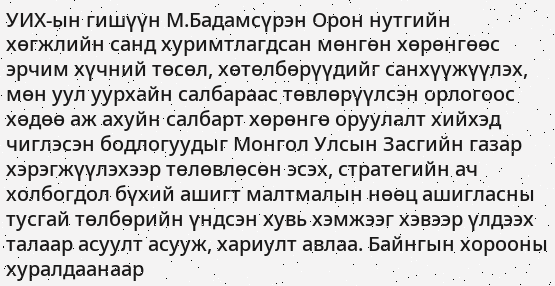УИХ-ын гишүүн М.Бадамсүрэн Орон нутгийн хөгжлийн санд хуримтлагдсан мөнгөн хөрөнгөөс эрчим хүчний төсөл, хөтөлбөрүүдийг санхүүжүүлэх, мөн уул уурхайн салбараас төвлөрүүлсэн орлогоос хөдөө аж ахуйн салбарт хөрөнгө оруулалт хийхэд чиглэсэн бодлогуудыг Монгол Улсын Засгийн газар хэрэгжүүлэхээр төлөвлөсөн эсэх, стратегийн ач холбогдол бүхий ашигт малтмалын нөөц ашигласны тусгай төлбөрийн үндсэн хувь хэмжээг хэвээр үлдээх талаар асуулт асууж, хариулт авлаа. Байнгын хорооны хуралдаанаар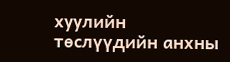хуулийн төслүүдийн анхны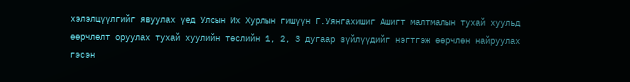хэлэлцүүлгийг явуулах үед Улсын Их Хурлын гишүүн Г.Уянгахишиг Ашигт малтмалын тухай хуульд өөрчлөлт оруулах тухай хуулийн төслийн 1, 2, 3 дугаар зүйлүүдийг нэгтгэж өөрчлөн найруулах гэсэн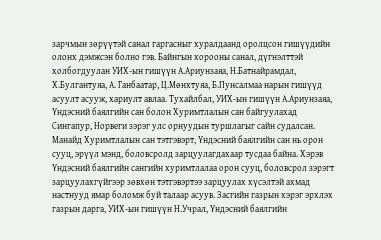зарчмын зөрүүтэй санал гаргасныг хуралдаанд оролцсон гишүүдийн олонх дэмжсэн болно гэв. Байнгын хорооны санал, дүгнэлттэй холбогдуулан УИХ-ын гишүүн А.Ариунзаяа, Н.Батнайрамдал, Х.Булгантуяа, А. Ганбаатар, Ц.Мөнхтуяа, Б.Пунсалмаа нарын гишүүд асуулт асууж, хариулт авлаа. Тухайлбал, УИХ-ын гишүүн А.Ариунзаяа, Үндэсний баялгийн сан болон Хуримтлалын сан байгуулахад Сингапур, Норвеги зэрэг улс орнуудын туршлагыг сайн судалсан. Манайд Хуримтлалын сан тэтгэвэрт, Үндэсний баялгийн сан нь орон сууц, эрүүл мэнд, боловсролд зарцуулагдахаар тусдаа байна. Хэрэв Үндэсний баялгийн сангийн хуримтлалаа орон сууц, боловсрол зэрэгт зарцуулахгүйгээр зөвхөн тэтгэвэртээ зарцуулах хүсэлтэй ахмад настнууд ямар боломж буй талаар асуув. Засгийн газрын хэрэг эрхлэх газрын дарга, УИХ-ын гишүүн Н.Учрал, Үндэсний баялгийн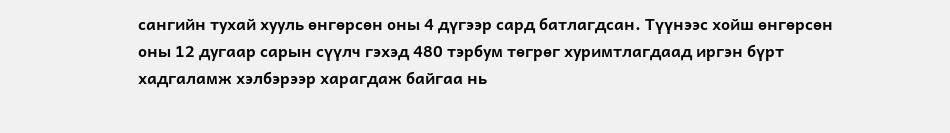сангийн тухай хууль өнгөрсөн оны 4 дүгээр сард батлагдсан. Түүнээс хойш өнгөрсөн оны 12 дугаар сарын сүүлч гэхэд 480 тэрбум төгрөг хуримтлагдаад иргэн бүрт хадгаламж хэлбэрээр харагдаж байгаа нь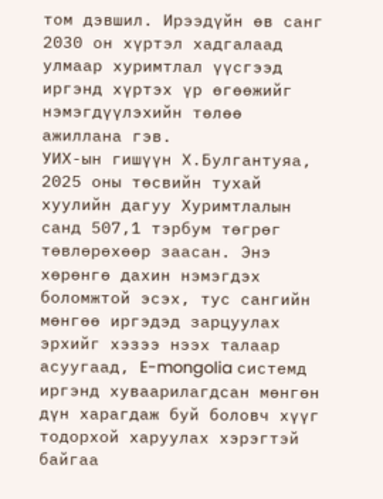том дэвшил. Ирээдүйн өв санг 2030 он хүртэл хадгалаад улмаар хуримтлал үүсгээд иргэнд хүртэх үр өгөөжийг нэмэгдүүлэхийн төлөө ажиллана гэв.
УИХ-ын гишүүн Х.Булгантуяа, 2025 оны төсвийн тухай хуулийн дагуу Хуримтлалын санд 507,1 тэрбум төгрөг төвлөрөхөөр заасан. Энэ хөрөнгө дахин нэмэгдэх боломжтой эсэх, тус сангийн мөнгөө иргэдэд зарцуулах эрхийг хэзээ нээх талаар асуугаад, E-mongolia системд иргэнд хуваарилагдсан мөнгөн дүн харагдаж буй боловч хүүг тодорхой харуулах хэрэгтэй байгаа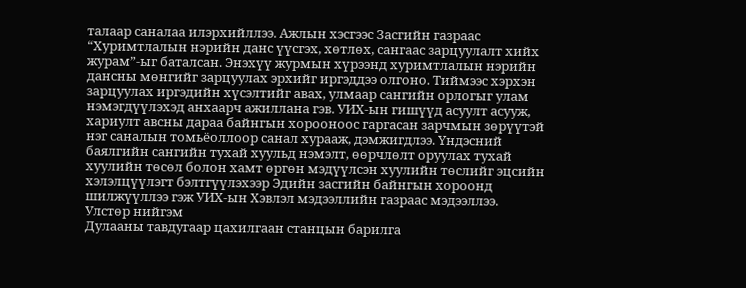талаар саналаа илэрхийллээ. Ажлын хэсгээс Засгийн газраас “Хуримтлалын нэрийн данс үүсгэх, хөтлөх, сангаас зарцуулалт хийх журам”-ыг баталсан. Энэхүү журмын хүрээнд хуримтлалын нэрийн дансны мөнгийг зарцуулах эрхийг иргэддээ олгоно. Тиймээс хэрхэн зарцуулах иргэдийн хүсэлтийг авах, улмаар сангийн орлогыг улам нэмэгдүүлэхэд анхаарч ажиллана гэв. УИХ-ын гишүүд асуулт асууж, хариулт авсны дараа байнгын хорооноос гаргасан зарчмын зөрүүтэй нэг саналын томьёоллоор санал хурааж, дэмжигдлээ. Үндэсний баялгийн сангийн тухай хуульд нэмэлт, өөрчлөлт оруулах тухай хуулийн төсөл болон хамт өргөн мэдүүлсэн хуулийн төслийг эцсийн хэлэлцүүлэгт бэлтгүүлэхээр Эдийн засгийн байнгын хороонд шилжүүллээ гэж УИХ-ын Хэвлэл мэдээллийн газраас мэдээллээ.
Улстөр нийгэм
Дулааны тавдугаар цахилгаан станцын барилга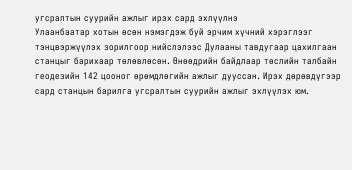угсралтын суурийн ажлыг ирэх сард эхлүүлнэ
Улаанбаатар хотын өсөн нэмэгдэж буй эрчим хүчний хэрэглээг тэнцвэржүүлэх зорилгоор нийслэлээс Дулааны тавдугаар цахилгаан станцыг барихаар төлөвлөсөн. Өнөөдрийн байдлаар төслийн талбайн геодезийн 142 цооног өрөмдлөгийн ажлыг дууссан. Ирэх дөрөвдүгээр сард станцын барилга угсралтын суурийн ажлыг эхлүүлэх юм.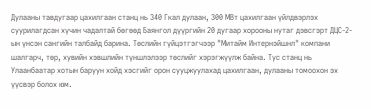Дулааны тавдугаар цахилгаан станц нь 340 Гкал дулаан, 300 МВт цахилгаан үйлдвэрлэх суурилагдсан хүчин чадалтай бөгөөд Баянгол дүүргийн 20 дугаар хорооны нутаг дэвсгэрт ДЦС-2-ын үнсэн сангийн талбайд барина. Төслийн гүйцэтгэгчээр "Митайм Интернэйшнл" компани шалгарч, төр, хувийн хэвшлийн түншлэлээр төслийг хэрэгжүүлж байна. Тус станц нь Улаанбаатар хотын баруун хойд хэсгийг орон сууцжуулахад цахилгаан, дулааны томоохон эх үүсвэр болох юм.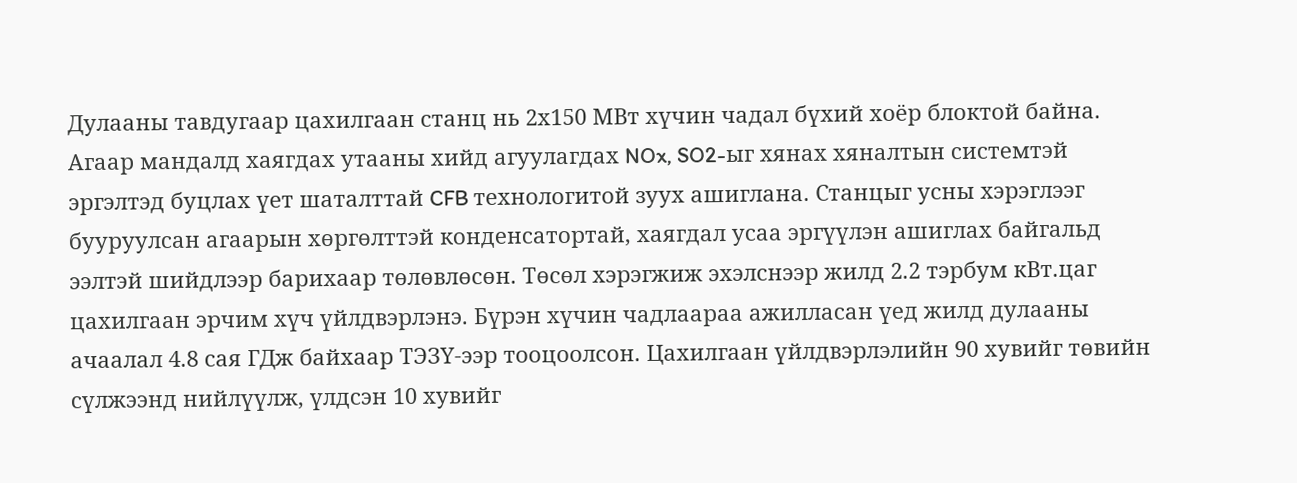Дулааны тавдугаар цахилгаан станц нь 2х150 МВт хүчин чадал бүхий хоёр блоктой байна. Агаар мандалд хаягдах утааны хийд агуулагдах NOx, SO2-ыг хянах хяналтын системтэй эргэлтэд буцлах үет шаталттай CFB технологитой зуух ашиглана. Станцыг усны хэрэглээг бууруулсан агаарын хөргөлттэй конденсатортай, хаягдал усаа эргүүлэн ашиглах байгальд ээлтэй шийдлээр барихаар төлөвлөсөн. Төсөл хэрэгжиж эхэлснээр жилд 2.2 тэрбум кВт.цаг цахилгаан эрчим хүч үйлдвэрлэнэ. Бүрэн хүчин чадлаараа ажилласан үед жилд дулааны ачаалал 4.8 сая ГДж байхаар ТЭЗҮ-ээр тооцоолсон. Цахилгаан үйлдвэрлэлийн 90 хувийг төвийн сүлжээнд нийлүүлж, үлдсэн 10 хувийг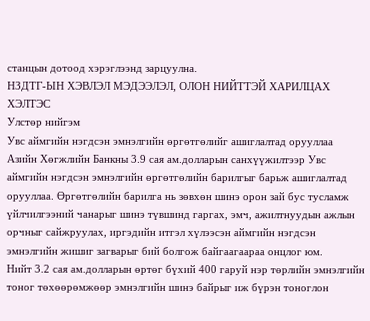станцын дотоод хэрэглээнд зарцуулна.
НЗДТГ-ЫН ХЭВЛЭЛ МЭДЭЭЛЭЛ, ОЛОН НИЙТТЭЙ ХАРИЛЦАХ ХЭЛТЭС
Улстөр нийгэм
Увс аймгийн нэгдсэн эмнэлгийн өргөтгөлийг ашиглалтад орууллаа
Азийн Хөгжлийн Банкны 3.9 сая ам.долларын санхүүжилтээр Увс аймгийн нэгдсэн эмнэлгийн өргөтгөлийн барилгыг барьж ашиглалтад орууллаа. Өргөтгөлийн барилга нь зөвхөн шинэ орон зай бус тусламж үйлчилгээний чанарыг шинэ түвшинд гаргах, эмч, ажилтнуудын ажлын орчныг сайжруулах, иргэдийн итгэл хүлээсэн аймгийн нэгдсэн эмнэлгийн жишиг загварыг бий болгож байгаагаараа онцлог юм.
Нийт 3.2 сая ам.долларын өртөг бүхий 400 гаруй нэр төрлийн эмнэлгийн тоног төхөөрөмжөөр эмнэлгийн шинэ байрыг иж бүрэн тоноглон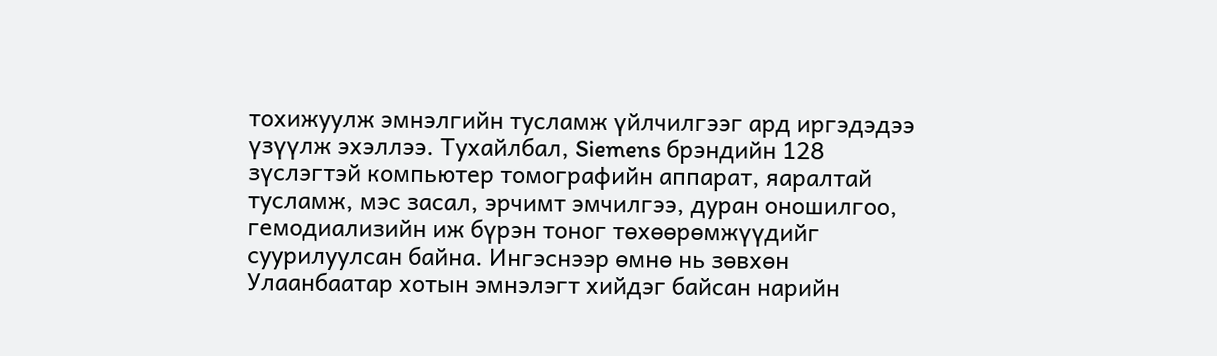тохижуулж эмнэлгийн тусламж үйлчилгээг ард иргэдэдээ үзүүлж эхэллээ. Тухайлбал, Siemens брэндийн 128 зүслэгтэй компьютер томографийн аппарат, яаралтай тусламж, мэс засал, эрчимт эмчилгээ, дуран оношилгоо, гемодиализийн иж бүрэн тоног төхөөрөмжүүдийг суурилуулсан байна. Ингэснээр өмнө нь зөвхөн Улаанбаатар хотын эмнэлэгт хийдэг байсан нарийн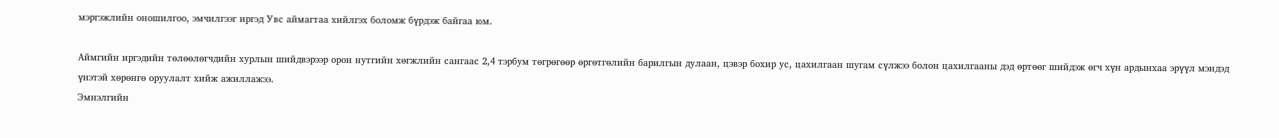мэргэжлийн оношилгоо, эмчилгээг иргэд Увс аймагтаа хийлгэх боломж бүрдэж байгаа юм.

Аймгийн иргэдийн төлөөлөгчдийн хурлын шийдвэрээр орон нутгийн хөгжлийн сангаас 2,4 тэрбум төгрөгөөр өргөтгөлийн барилгын дулаан, цэвэр бохир ус, цахилгаан шугам сүлжээ болон цахилгааны дэд өртөөг шийдэж өгч хүн ардынхаа эрүүл мэндэд үнэтэй хөрөнгө оруулалт хийж ажиллажээ.
Эмнэлгийн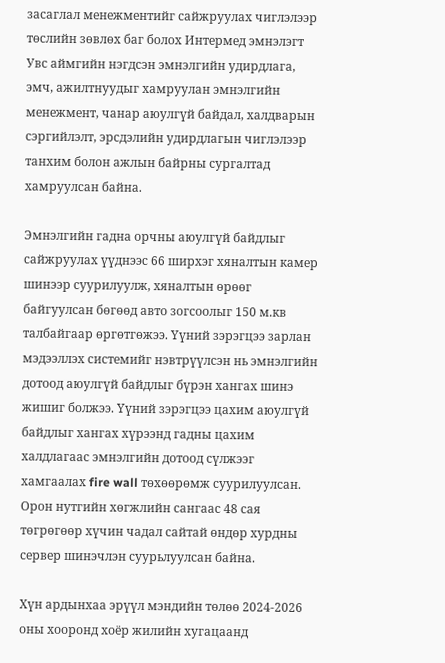засаглал менежментийг сайжруулах чиглэлээр төслийн зөвлөх баг болох Интермед эмнэлэгт Увс аймгийн нэгдсэн эмнэлгийн удирдлага, эмч, ажилтнуудыг хамруулан эмнэлгийн менежмент, чанар аюулгүй байдал, халдварын сэргийлэлт, эрсдэлийн удирдлагын чиглэлээр танхим болон ажлын байрны сургалтад хамруулсан байна.

Эмнэлгийн гадна орчны аюулгүй байдлыг сайжруулах үүднээс 66 ширхэг хяналтын камер шинээр суурилуулж, хяналтын өрөөг байгуулсан бөгөөд авто зогсоолыг 150 м.кв талбайгаар өргөтгөжээ. Үүний зэрэгцээ зарлан мэдээллэх системийг нэвтрүүлсэн нь эмнэлгийн дотоод аюулгүй байдлыг бүрэн хангах шинэ жишиг болжээ. Үүний зэрэгцээ цахим аюулгүй байдлыг хангах хүрээнд гадны цахим халдлагаас эмнэлгийн дотоод сүлжээг хамгаалах fire wall төхөөрөмж суурилуулсан. Орон нутгийн хөгжлийн сангаас 48 сая төгрөгөөр хүчин чадал сайтай өндөр хурдны сервер шинэчлэн суурьлуулсан байна.

Хүн ардынхаа эрүүл мэндийн төлөө 2024-2026 оны хооронд хоёр жилийн хугацаанд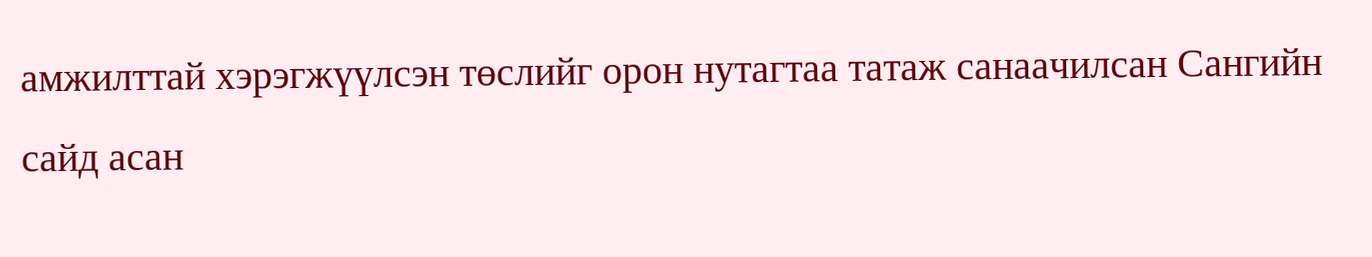амжилттай хэрэгжүүлсэн төслийг орон нутагтаа татаж санаачилсан Сангийн сайд асан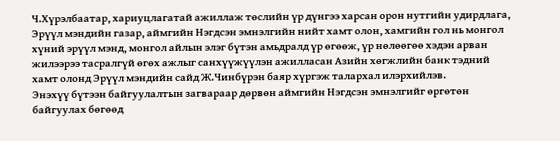Ч.Хүрэлбаатар, хариуцлагатай ажиллаж төслийн үр дүнгээ харсан орон нутгийн удирдлага, Эрүүл мэндийн газар, аймгийн Нэгдсэн эмнэлгийн нийт хамт олон, хамгийн гол нь монгол хүний эрүүл мэнд, монгол айлын элэг бүтэн амьдралд үр өгөөж, үр нөлөөгөө хэдэн арван жилээрээ тасралгүй өгөх ажлыг санхүүжүүлэн ажилласан Азийн хөгжлийн банк тэдний хамт олонд Эрүүл мэндийн сайд Ж.Чинбүрэн баяр хүргэж талархал илэрхийлэв.
Энэхүү бүтээн байгуулалтын загвараар дөрвөн аймгийн Нэгдсэн эмнэлгийг өргөтөн байгуулах бөгөөд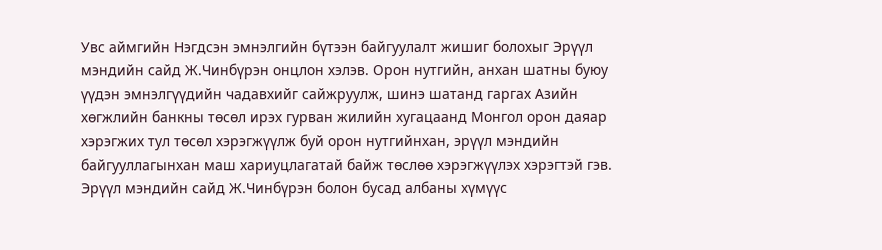Увс аймгийн Нэгдсэн эмнэлгийн бүтээн байгуулалт жишиг болохыг Эрүүл мэндийн сайд Ж.Чинбүрэн онцлон хэлэв. Орон нутгийн, анхан шатны буюу үүдэн эмнэлгүүдийн чадавхийг сайжруулж, шинэ шатанд гаргах Азийн хөгжлийн банкны төсөл ирэх гурван жилийн хугацаанд Монгол орон даяар хэрэгжих тул төсөл хэрэгжүүлж буй орон нутгийнхан, эрүүл мэндийн байгууллагынхан маш хариуцлагатай байж төслөө хэрэгжүүлэх хэрэгтэй гэв.
Эрүүл мэндийн сайд Ж.Чинбүрэн болон бусад албаны хүмүүс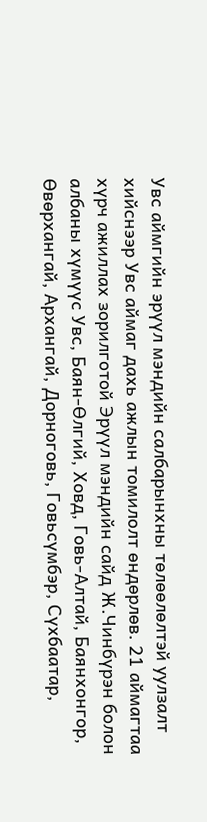Увс аймгийн эрүүл мэндийн салбарынхны төлөөлөлтэй уулзалт хийснээр Увс аймаг дахь ажлын томилолт өндөрлөв. 21 аймагтаа хүрч ажиллах зорилготой Эрүүл мэндийн сайд Ж.Чинбүрэн болон албаны хүмүүс Увс, Баян-Өлгий, Ховд, Говь-Алтай, Баянхонгор, Өвөрхангай, Архангай, Дорноговь, Говьсүмбэр, Сүхбаатар,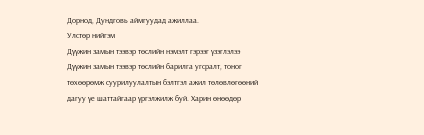Дорнод, Дундговь аймгуудад ажиллаа.
Улстөр нийгэм
Дүүжин замын тээвэр төслийн нэмэлт гэрээг үзэглэлээ
Дүүжин замын тээвэр төслийн барилга угсралт, тоног төхөөрөмж суурилуулалтын бэлтгэл ажил төлөвлөгөөний дагуу үе шаттайгаар үргэлжилж буй. Харин өнөөдөр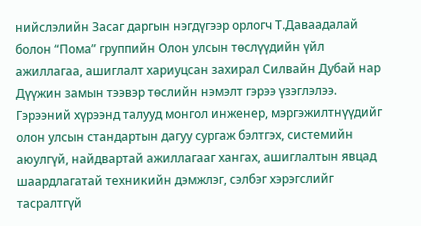нийслэлийн Засаг даргын нэгдүгээр орлогч Т.Даваадалай болон “Пома” группийн Олон улсын төслүүдийн үйл ажиллагаа, ашиглалт хариуцсан захирал Силвайн Дубай нар Дүүжин замын тээвэр төслийн нэмэлт гэрээ үзэглэлээ. Гэрээний хүрээнд талууд монгол инженер, мэргэжилтнүүдийг олон улсын стандартын дагуу сургаж бэлтгэх, системийн аюулгүй, найдвартай ажиллагааг хангах, ашиглалтын явцад шаардлагатай техникийн дэмжлэг, сэлбэг хэрэгслийг тасралтгүй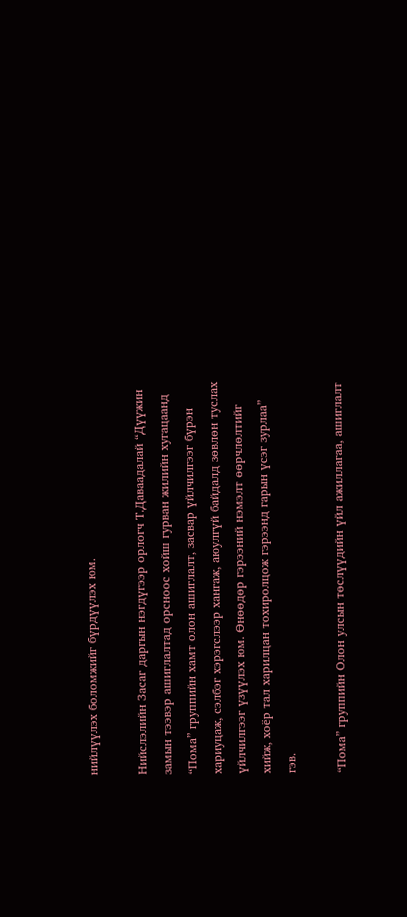нийлүүлэх боломжийг бүрдүүлэх юм.

Нийслэлийн Засаг даргын нэгдүгээр орлогч Т.Даваадалай “Дүүжин замын тээвэр ашиглалтад орсноос хойш гурван жилийн хугацаанд “Пома” группийн хамт олон ашиглалт, засвар үйлчилгээг бүрэн хариуцаж, сэлбэг хэрэгслээр хангаж, аюулгүй байдалд зөвлөн туслах үйлчилгээг үзүүлэх юм. Өнөөдөр гэрээний нэмэлт өөрчлөлтийг хийж, хоёр тал харилцан тохиролцож гэрээнд гарын үсэг зурлаа” гэв.

“Пома” группийн Олон улсын төслүүдийн үйл ажиллагаа, ашиглалт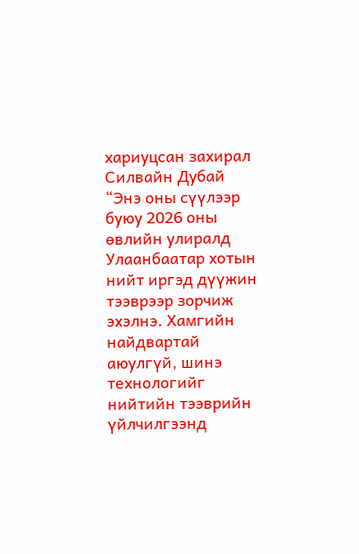хариуцсан захирал Силвайн Дубай “Энэ оны сүүлээр буюу 2026 оны өвлийн улиралд Улаанбаатар хотын нийт иргэд дүүжин тээврээр зорчиж эхэлнэ. Хамгийн найдвартай аюулгүй, шинэ технологийг нийтийн тээврийн үйлчилгээнд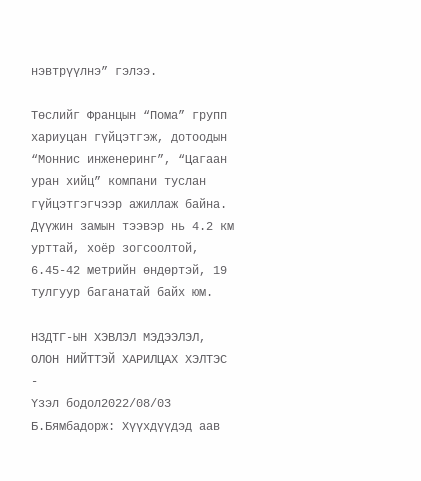нэвтрүүлнэ” гэлээ.

Төслийг Францын “Пома” групп хариуцан гүйцэтгэж, дотоодын “Моннис инженеринг”, “Цагаан уран хийц” компани туслан гүйцэтгэгчээр ажиллаж байна. Дүүжин замын тээвэр нь 4.2 км урттай, хоёр зогсоолтой, 6.45-42 метрийн өндөртэй, 19 тулгуур баганатай байх юм.

НЗДТГ-ЫН ХЭВЛЭЛ МЭДЭЭЛЭЛ, ОЛОН НИЙТТЭЙ ХАРИЛЦАХ ХЭЛТЭС
-
Үзэл бодол2022/08/03
Б.Бямбадорж: Хүүхдүүдэд аав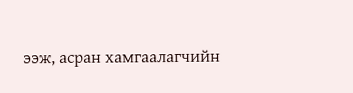ээж, асран хамгаалагчийн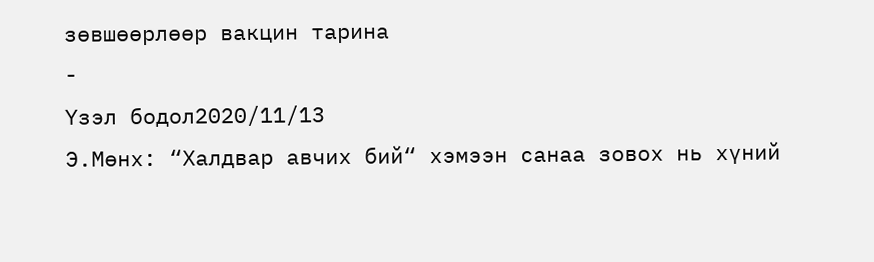зөвшөөрлөөр вакцин тарина
-
Үзэл бодол2020/11/13
Э.Мөнх: “Халдвар авчих бий“ хэмээн санаа зовох нь хүний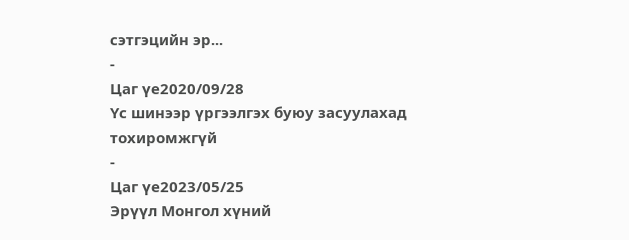сэтгэцийн эр...
-
Цаг үе2020/09/28
Үс шинээр үргээлгэх буюу засуулахад тохиромжгүй
-
Цаг үе2023/05/25
Эрүүл Монгол хүний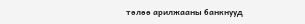төлөө арилжааны банкнууд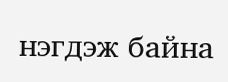нэгдэж байна